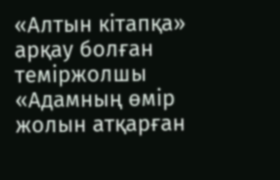«Алтын кітапқа» арқау болған теміржолшы
«Адамның өмір жолын атқарған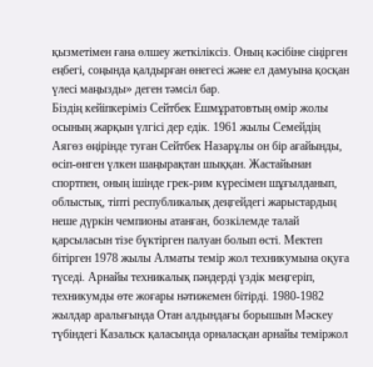қызметімен ғана өлшеу жеткіліксіз. Оның кәсібіне сіңірген еңбегі, соңында қалдырған өнегесі және ел дамуына қосқан үлесі маңызды» деген тәмсіл бар.
Біздің кейіпкеріміз Сейтбек Ешмұратовтың өмір жолы осының жарқын үлгісі дер едік. 1961 жылы Семейдің Аягөз өңірінде туған Сейтбек Назарұлы он бір ағайынды, өсіп-өнген үлкен шаңырақтан шыққан. Жастайынан спортпен, оның ішінде грек-рим күресімен шұғылданып, облыстық, тіпті республикалық деңгейдегі жарыстардың неше дүркін чемпионы атанған, бозкілемде талай қарсыласын тізе бүктірген палуан болып өсті. Мектеп бітірген 1978 жылы Алматы темір жол техникумына оқуға түседі. Арнайы техникалық пәндерді үздік меңгеріп, техникумды өте жоғары нәтижемен бітірді. 1980-1982 жылдар аралығында Отан алдындағы борышын Мәскеу түбіндегі Казальск қаласында орналасқан арнайы теміржол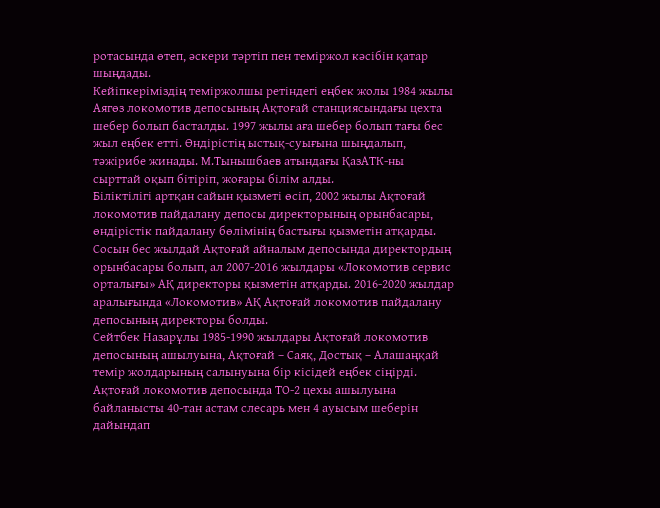ротасында өтеп, әскери тәртіп пен теміржол кәсібін қатар шыңдады.
Кейіпкеріміздің теміржолшы ретіндегі еңбек жолы 1984 жылы Аягөз локомотив депосының Ақтоғай станциясындағы цехта шебер болып басталды. 1997 жылы аға шебер болып тағы бес жыл еңбек етті. Өндірістің ыстық-суығына шыңдалып, тәжірибе жинады. М.Тынышбаев атындағы ҚазАТК-ны сырттай оқып бітіріп, жоғары білім алды.
Біліктілігі артқан сайын қызметі өсіп, 2002 жылы Ақтоғай локомотив пайдалану депосы директорының орынбасары, өндірістік пайдалану бөлімінің бастығы қызметін атқарды. Сосын бес жылдай Ақтоғай айналым депосында директордың орынбасары болып, ал 2007-2016 жылдары «Локомотив сервис орталығы» АҚ директоры қызметін атқарды. 2016-2020 жылдар аралығында «Локомотив» АҚ Ақтоғай локомотив пайдалану депосының директоры болды.
Сейтбек Назарұлы 1985-1990 жылдары Ақтоғай локомотив депосының ашылуына, Ақтоғай – Саяқ, Достық – Алашаңқай темір жолдарының салынуына бір кісідей еңбек сіңірді. Ақтоғай локомотив депосында ТО-2 цехы ашылуына байланысты 40-тан астам слесарь мен 4 ауысым шеберін дайындап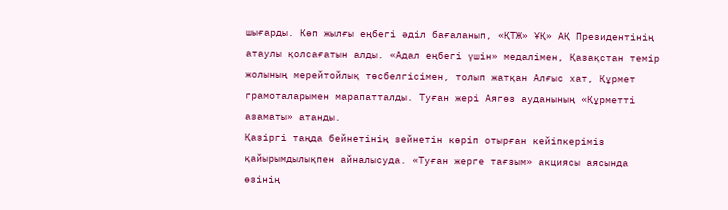шығарды. Көп жылғы еңбегі әділ бағаланып, «ҚТЖ» ҰҚ» АҚ Президентінің атаулы қолсағатын алды. «Адал еңбегі үшін» медалімен, Қазақстан темір жолының мерейтойлық төсбелгісімен, толып жатқан Алғыс хат, Құрмет грамоталарымен марапатталды. Туған жері Аягөз ауданының «Құрметті азаматы» атанды.
Қазіргі таңда бейнетінің зейнетін көріп отырған кейіпкеріміз қайырымдылықпен айналысуда. «Туған жерге тағзым» акциясы аясында өзінің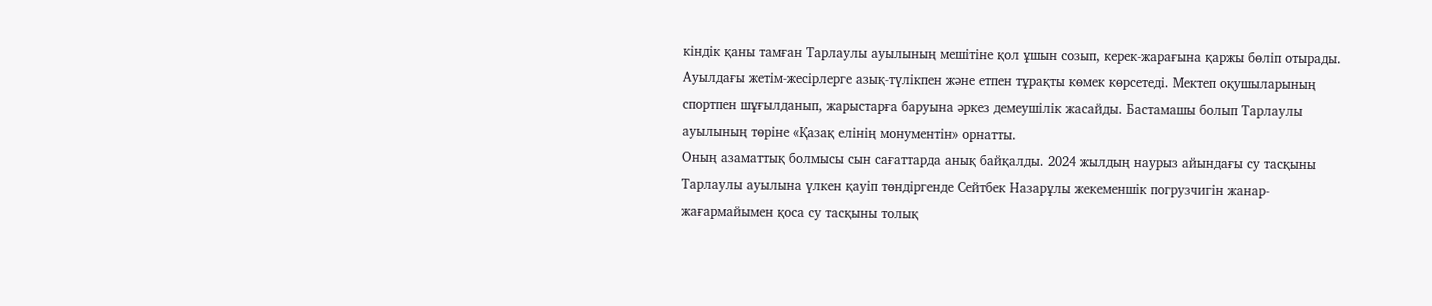кіндік қаны тамған Тарлаулы ауылының мешітіне қол ұшын созып, керек-жарағына қаржы бөліп отырады. Ауылдағы жетім-жесірлерге азық-түлікпен және етпен тұрақты көмек көрсетеді. Мектеп оқушыларының спортпен шұғылданып, жарыстарға баруына әркез демеушілік жасайды. Бастамашы болып Тарлаулы ауылының төріне «Қазақ елінің монументін» орнатты.
Оның азаматтық болмысы сын сағаттарда анық байқалды. 2024 жылдың наурыз айындағы су тасқыны Тарлаулы ауылына үлкен қауіп төндіргенде Сейтбек Назарұлы жекеменшік погрузчигін жанар-жағармайымен қоса су тасқыны толық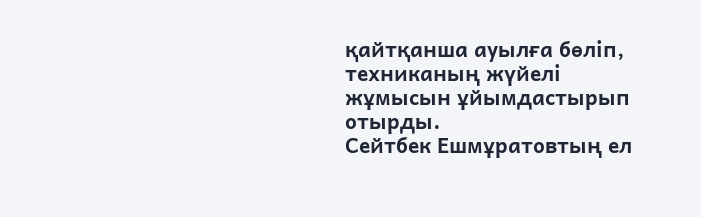қайтқанша ауылға бөліп, техниканың жүйелі жұмысын ұйымдастырып отырды.
Сейтбек Ешмұратовтың ел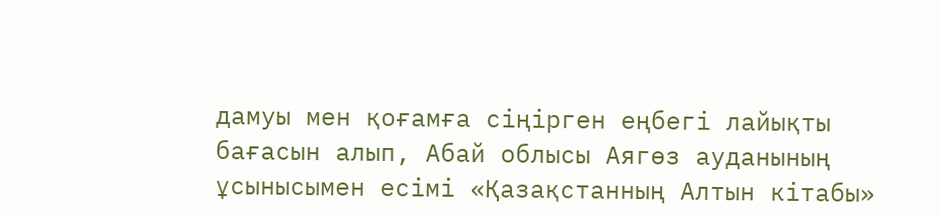дамуы мен қоғамға сіңірген еңбегі лайықты бағасын алып, Абай облысы Аягөз ауданының ұсынысымен есімі «Қазақстанның Алтын кітабы»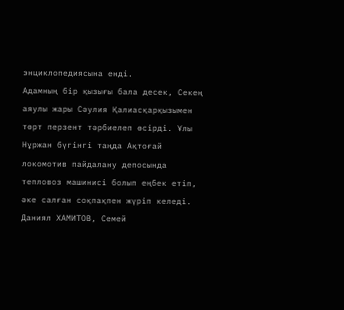энциклопедиясына енді.
Адамның бір қызығы бала десек, Секең аяулы жары Сәулия Қалиасқарқызымен төрт перзент тәрбиелеп өсірді. Ұлы Нұржан бүгінгі таңда Ақтоғай локомотив пайдалану депосында тепловоз машинисі болып еңбек етіп, әке салған соқпақпен жүріп келеді.
Даниял ХАМИТОВ, Семей